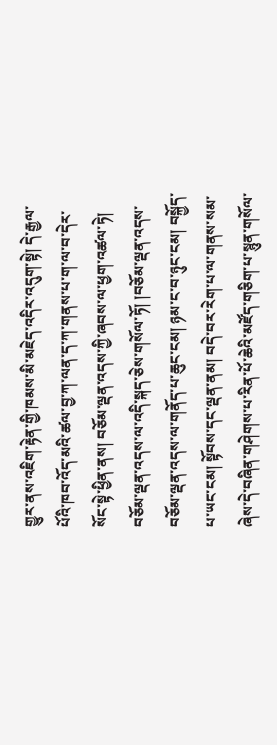གྱུར་ནས་འཇིག་རྟེན་གྱི་ཁམས་མི་མཇེད་འདིར་འདུག་སྟེ། དེ་རྒྱལ་པོའི་ཁབ་འོད་མའི་ཚལ་བྱ་ཀ་ལན་ད་ཀ་གནས་པ་ག་ལ་བ་དེར་སོང་སྟེ་ཕྱིན་ནས། བཅོམ་ལྡན་འདས་ཀྱི་ཞབས་ལ་ཕྱག་འཚལ་ཏེ། བཅོམ་ལྡན་འདས་ལ་འདི་སྐད་ཅེས་གསོལ་ཏོ། །བཅོམ་ལྡན་འདས་བཅོམ་ལྡན་འདས་ལ་གནོད་པ་ཆུང་ངམ། ཉམ་ང་བ་ཉུང་ངམ། བསྐྱོད་པ་ཡང་ངམ། སྟོབས་དང་ལྡན་ནམ། བདེ་བར་རེག་པ་ལ་གནས་སམ་ཞེས་དེ་བཞིན་གཤེགས་པ་རིན་པོ་ཆེའི་མཛོད་གཅིག་པ་སྙུན་གསོལ་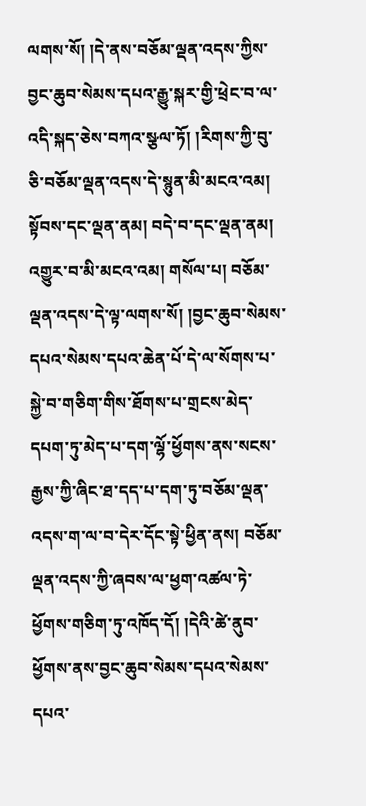ལགས་སོ། །དེ་ནས་བཅོམ་ལྡན་འདས་ཀྱིས་བྱང་ཆུབ་སེམས་དཔའ་རྒྱུ་སྐར་གྱི་ཕྲེང་བ་ལ་འདི་སྐད་ཅེས་བཀའ་སྩལ་ཏོ། །རིགས་ཀྱི་བུ་ཅི་བཅོམ་ལྡན་འདས་དེ་སྙུན་མི་མངའ་འམ། སྟོབས་དང་ལྡན་ནམ། བདེ་བ་དང་ལྡན་ནམ། འགྱུར་བ་མི་མངའ་འམ། གསོལ་པ། བཅོམ་ལྡན་འདས་དེ་ལྟ་ལགས་སོ། །བྱང་ཆུབ་སེམས་དཔའ་སེམས་དཔའ་ཆེན་པོ་དེ་ལ་སོགས་པ་སྐྱེ་བ་གཅིག་གིས་ཐོགས་པ་གྲངས་མེད་དཔག་ཏུ་མེད་པ་དག་ལྷོ་ཕྱོགས་ནས་སངས་རྒྱས་ཀྱི་ཞིང་ཐ་དད་པ་དག་ཏུ་བཅོམ་ལྡན་འདས་ག་ལ་བ་དེར་དོང་སྟེ་ཕྱིན་ནས། བཅོམ་ལྡན་འདས་ཀྱི་ཞབས་ལ་ཕྱག་འཚལ་ཏེ་ཕྱོགས་གཅིག་ཏུ་འཁོད་དོ། །དེའི་ཚེ་ནུབ་ཕྱོགས་ནས་བྱང་ཆུབ་སེམས་དཔའ་སེམས་དཔའ་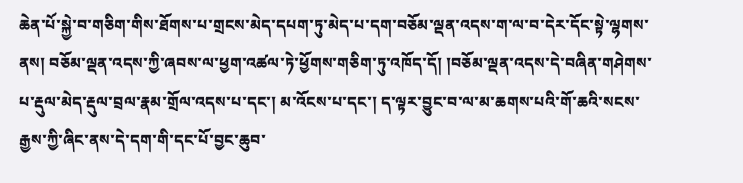ཆེན་པོ་སྐྱེ་བ་གཅིག་གིས་ཐོགས་པ་གྲངས་མེད་དཔག་ཏུ་མེད་པ་དག་བཅོམ་ལྡན་འདས་ག་ལ་བ་དེར་དོང་སྟེ་ལྷགས་ནས། བཅོམ་ལྡན་འདས་ཀྱི་ཞབས་ལ་ཕྱག་འཚལ་ཏེ་ཕྱོགས་གཅིག་ཏུ་འཁོད་དོ། །བཅོམ་ལྡན་འདས་དེ་བཞིན་གཤེགས་པ་རྡུལ་མེད་རྡུལ་བྲལ་རྣམ་གྲོལ་འདས་པ་དང་། མ་འོངས་པ་དང་། ད་ལྟར་བྱུང་བ་ལ་མ་ཆགས་པའི་གོ་ཆའི་སངས་རྒྱས་ཀྱི་ཞིང་ནས་དེ་དག་གི་དང་པོ་བྱང་ཆུབ་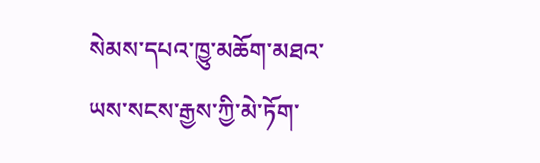སེམས་དཔའ་ཁྱུ་མཆོག་མཐའ་ཡས་སངས་རྒྱས་ཀྱི་མེ་ཏོག་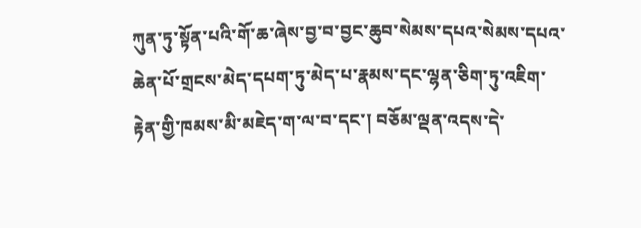ཀུན་ཏུ་སྟོན་པའི་གོ་ཆ་ཞེས་བྱ་བ་བྱང་ཆུབ་སེམས་དཔའ་སེམས་དཔའ་ཆེན་པོ་གྲངས་མེད་དཔག་ཏུ་མེད་པ་རྣམས་དང་ལྷན་ཅིག་ཏུ་འཇིག་རྟེན་གྱི་ཁམས་མི་མཇེད་ག་ལ་བ་དང་། བཅོམ་ལྡན་འདས་དེ་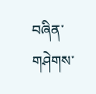བཞིན་གཤེགས་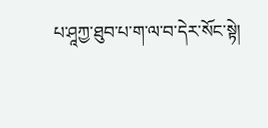པ་ཤཱཀྱ་ཐུབ་པ་ག་ལ་བ་དེར་སོང་སྟེ།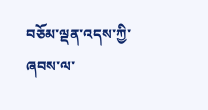བཅོམ་ལྡན་འདས་ཀྱི་ཞབས་ལ་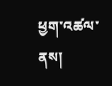ཕྱག་འཚལ་ནས།